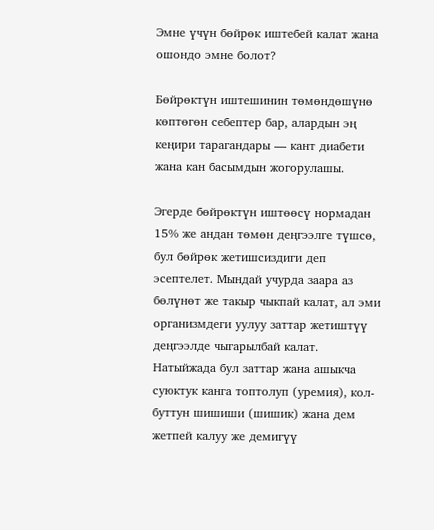Эмне үчүн бөйрөк иштебей калат жана ошондо эмне болот?

Бөйрөктүн иштешинин төмөндөшүнө көптөгөн себептер бар, алардын эң кеңири тарагандары — кант диабети жана кан басымдын жогорулашы.

Эгерде бөйрөктүн иштөөсү нормадан 15% же андан төмөн деңгээлге түшсө, бул бөйрөк жетишсиздиги деп эсептелет. Мындай учурда заара аз бөлүнөт же такыр чыкпай калат, ал эми организмдеги уулуу заттар жетиштүү деңгээлде чыгарылбай калат. Натыйжада бул заттар жана ашыкча суюктук канга топтолуп (уремия), кол-буттун шишиши (шишик) жана дем жетпей калуу же демигүү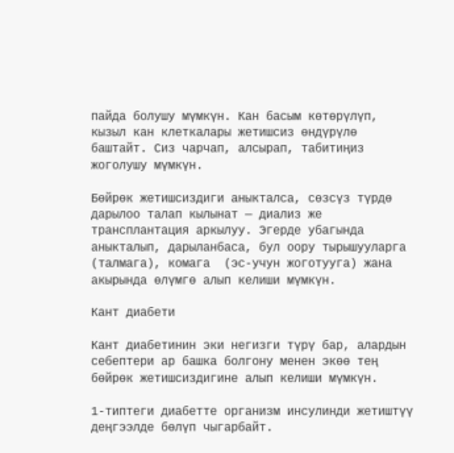пайда болушу мүмкүн. Кан басым көтөрүлүп, кызыл кан клеткалары жетишсиз өндүрүлө баштайт. Сиз чарчап, алсырап, табитиңиз жоголушу мүмкүн.

Бөйрөк жетишсиздиги аныкталса, сөзсүз түрдө дарылоо талап кылынат — диализ же трансплантация аркылуу. Эгерде убагында аныкталып, дарыланбаса, бул оору тырышууларга (талмага), комага  (эс-учун жоготууга) жана акырында өлүмгө алып келиши мүмкүн.

Кант диабети

Кант диабетинин эки негизги түрү бар, алардын себептери ар башка болгону менен экөө тең бөйрөк жетишсиздигине алып келиши мүмкүн.

1-типтеги диабетте организм инсулинди жетиштүү деңгээлде бөлүп чыгарбайт.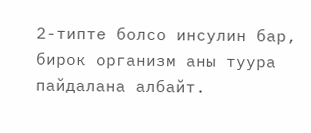2-типте болсо инсулин бар, бирок организм аны туура пайдалана албайт.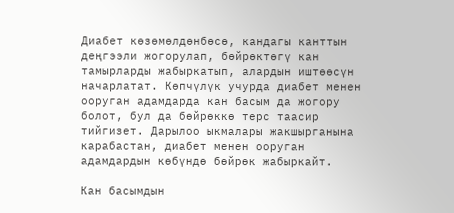Диабет көзөмөлдөнбөсө, кандагы канттын деңгээли жогорулап, бөйрөктөгү кан тамырларды жабыркатып, алардын иштөөсүн начарлатат. Көпчүлүк учурда диабет менен ооруган адамдарда кан басым да жогору болот, бул да бөйрөккө терс таасир тийгизет. Дарылоо ыкмалары жакшырганына карабастан, диабет менен ооруган адамдардын көбүндө бөйрөк жабыркайт.

Кан басымдын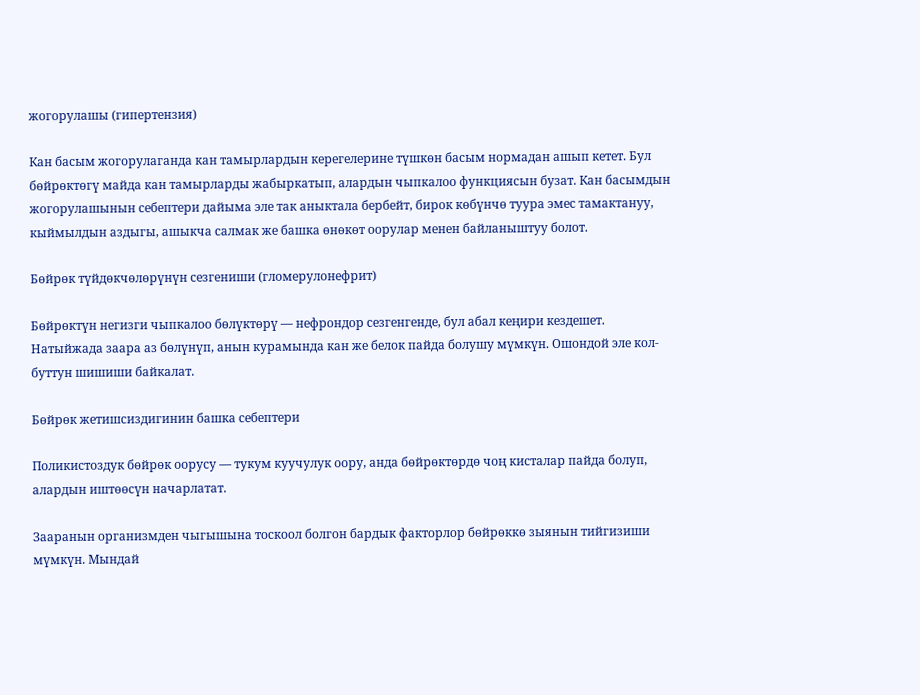жогорулашы (гипертензия)

Кан басым жогорулаганда кан тамырлардын керегелерине түшкөн басым нормадан ашып кетет. Бул бөйрөктөгү майда кан тамырларды жабыркатып, алардын чыпкалоо функциясын бузат. Кан басымдын жогорулашынын себептери дайыма эле так аныктала бербейт, бирок көбүнчө туура эмес тамактануу, кыймылдын аздыгы, ашыкча салмак же башка өнөкөт оорулар менен байланыштуу болот.

Бөйрөк түйдөкчөлөрүнүн сезгениши (гломерулонефрит)

Бөйрөктүн негизги чыпкалоо бөлүктөрү — нефрондор сезгенгенде, бул абал кеңири кездешет. Натыйжада заара аз бөлүнүп, анын курамында кан же белок пайда болушу мүмкүн. Ошондой эле кол-буттун шишиши байкалат.

Бөйрөк жетишсиздигинин башка себептери

Поликистоздук бөйрөк оорусу — тукум куучулук оору, анда бөйрөктөрдө чоң кисталар пайда болуп, алардын иштөөсүн начарлатат.

Зааранын организмден чыгышына тоскоол болгон бардык факторлор бөйрөккө зыянын тийгизиши мүмкүн. Мындай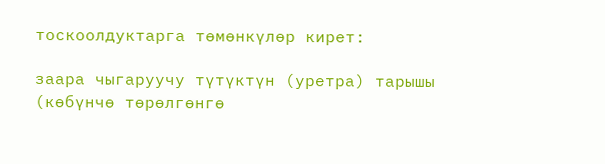тоскоолдуктарга төмөнкүлөр кирет:

заара чыгаруучу түтүктүн (уретра) тарышы (көбүнчө төрөлгөнгө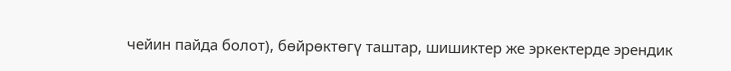чейин пайда болот), бөйрөктөгү таштар, шишиктер же эркектерде эрендик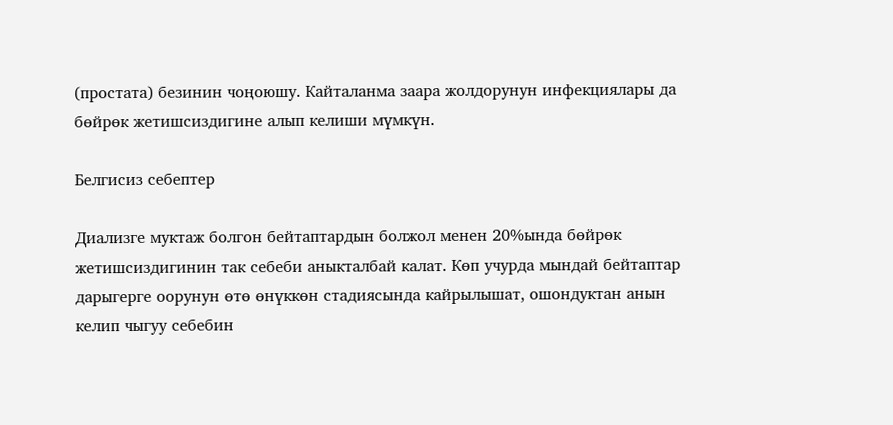(простата) безинин чоңоюшу. Кайталанма заара жолдорунун инфекциялары да бөйрөк жетишсиздигине алып келиши мүмкүн.

Белгисиз себептер

Диализге муктаж болгон бейтаптардын болжол менен 20%ында бөйрөк жетишсиздигинин так себеби аныкталбай калат. Көп учурда мындай бейтаптар дарыгерге оорунун өтө өнүккөн стадиясында кайрылышат, ошондуктан анын келип чыгуу себебин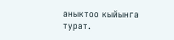аныктоо кыйынга турат.